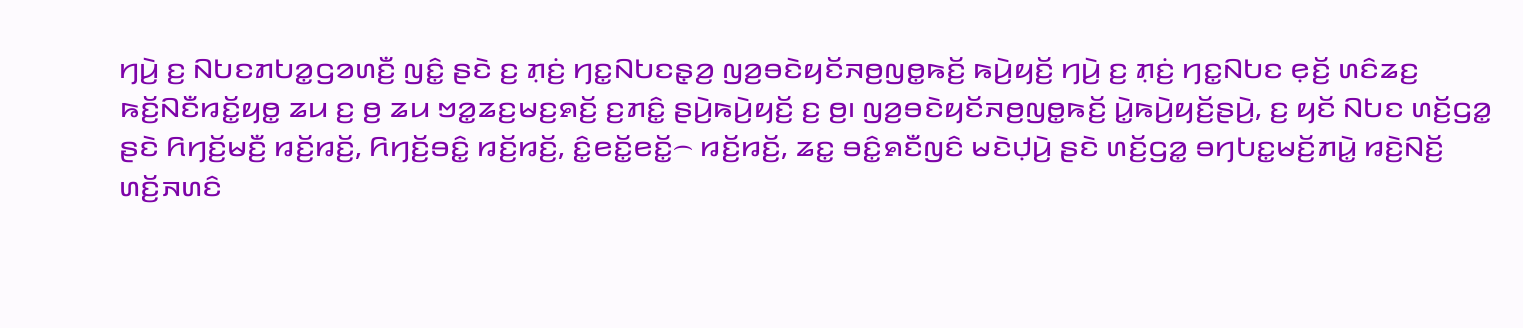ꤚꤣꤧ꤬ ꤢ꤬ ꤡꤝꤢꤊꤝꤤ꤭ꤞꤤꤛꤢꤪ꤬ ꤜꤢꤨ꤭ ꤔꤢꤧ ꤢ꤬ ꤊ꤫ꤢꤦ꤬ ꤚꤢ꤭ꤡꤝꤢꤔ꤫ꤤ꤬ ꤜꤤ꤬ꤋꤢꤧꤟꤢꤩꤏꤥ꤬ꤜꤥ꤭ꤒꤢꤩ꤬ ꤒꤣꤧ꤬ꤟꤢꤩ꤬ ꤚꤣꤧ꤬ ꤢ꤬ ꤊ꤫ꤢꤦ꤬ ꤚꤢ꤭ꤡꤝꤢ ꤕ꤫ꤢꤩ꤬ ꤛꤢꤨꤘꤢ꤬ ꤒꤢꤩ꤬ꤡꤢꤪꤙꤢꤩ꤭ꤟꤥ꤭ ꤘꤣ ꤢ꤬ ꤥ꤬ ꤘꤣ ꤠꤤ꤭ꤘꤢ꤬ꤗꤢ꤬ꤎꤢꤩ꤬ ꤢ꤬ꤊꤢꤨ꤭ ꤔꤣꤧ꤬ꤒꤣꤧ꤬ꤟꤢꤩ꤬ ꤢ꤬ ꤥ꤬꤯ ꤜꤤ꤬ꤋꤢꤧꤟꤢꤩꤏꤥ꤬ꤜꤥ꤭ꤒꤢꤩ꤬ ꤣꤧ꤭ꤒꤣꤧ꤬ꤟꤢꤩ꤬ꤔꤣꤧ꤬, ꤢ꤬ ꤟꤢꤩ ꤡꤝꤢ ꤛꤢꤩ꤬ꤞꤤ꤭ ꤔꤢꤧ ꤖꤚꤢꤩ꤬ꤗꤢꤪ꤬ ꤙꤢꤩ꤬ꤙꤢꤩ꤬, ꤖꤚꤢꤩ꤬ꤋꤢꤨ꤭ ꤙꤢꤩ꤬ꤙꤢꤩ꤬, ꤢꤨ꤭ꤕꤢꤩ꤭ꤕꤢꤩ꤭꤮ ꤙꤢꤩ꤬ꤙꤢꤩ꤬, ꤘꤢ꤭ ꤋꤢꤨ꤭ꤎꤢꤪꤜꤢꤨ ꤗꤢꤧꤓ꤫ꤣꤧ꤬ ꤔꤢꤧ ꤛꤢꤩ꤬ꤞꤤ꤭ ꤋꤚꤝꤢ꤭ꤗꤢꤩ꤬ꤊꤣꤧ꤭ ꤙꤢꤧ꤬ꤡꤢꤩ꤬ ꤛꤢꤩ꤬ꤏꤛꤢꤨ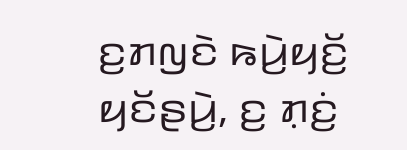ꤢ꤬ꤊꤜꤢꤧ ꤒꤣꤧ꤬ꤟꤢꤩ꤬ ꤟꤢꤩꤔꤣꤧ꤬, ꤢ꤬ ꤊ꤫ꤢꤦ꤬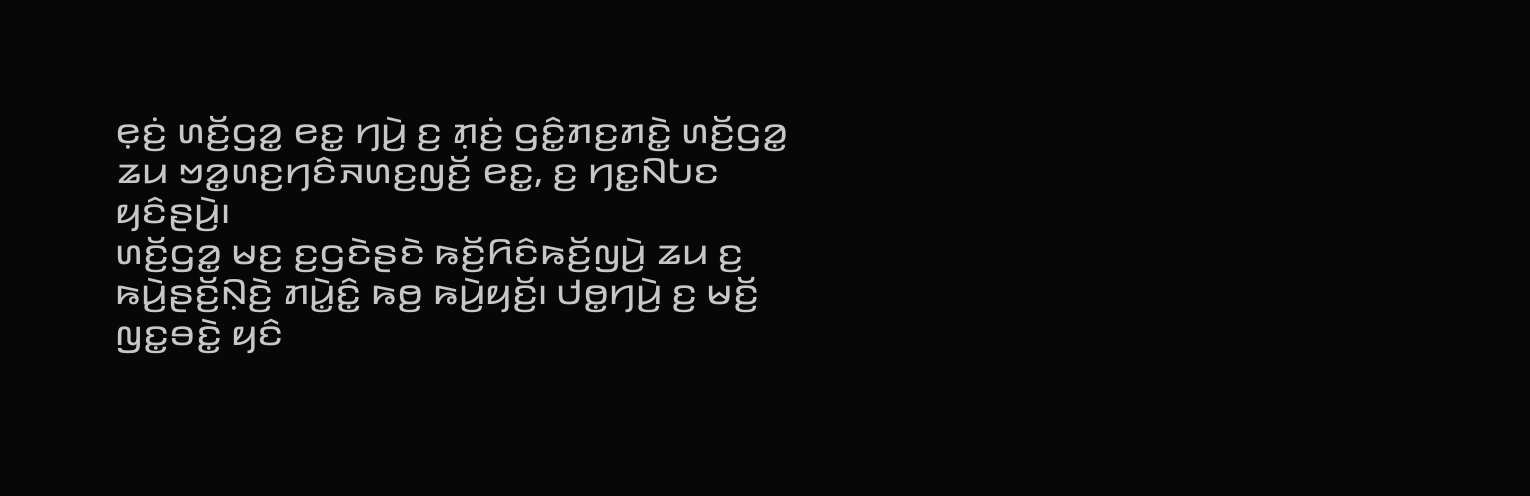ꤕ꤫ꤢꤦ꤬ ꤛꤢꤩ꤬ꤞꤤ꤭ ꤕꤢ꤭ ꤚꤣꤧ꤬ ꤢ꤬ ꤊ꤫ꤢꤦ꤬ ꤞꤢꤨ꤭ꤊꤢ꤬ꤊꤢꤧ꤭ ꤛꤢꤩ꤬ꤞꤤ꤭ ꤘꤣ ꤠꤤ꤭ꤛꤢ꤬ꤚꤢꤨꤏꤛꤢ꤬ꤜꤢꤩ꤬ ꤕꤢ꤭, ꤢ꤬ ꤚꤢ꤭ꤡꤝꤢ ꤟꤢꤨꤔꤣꤧ꤬꤯
ꤛꤢꤩ꤬ꤞꤤ꤭ ꤗꤢ꤬ ꤢ꤬ꤞꤢꤧꤔꤢꤧ ꤒꤢꤩ꤬ꤖꤢꤨꤒꤢꤩ꤬ꤜꤣꤧ꤬ ꤘꤣ ꤢ꤬ ꤒꤣꤧ꤬ꤔꤢꤩ꤬ꤡ꤫ꤢꤧ꤬ ꤊꤣꤧ꤭ꤢꤨ꤭ ꤒꤥ꤬ ꤒꤣꤧ꤬ꤟꤢꤩ꤬꤯ ꤓꤥ꤭ꤚꤣꤧ꤬ ꤢ꤬ ꤗꤢꤩ꤬ ꤜꤢ꤭ꤋꤢꤧ꤭ ꤟꤢꤨ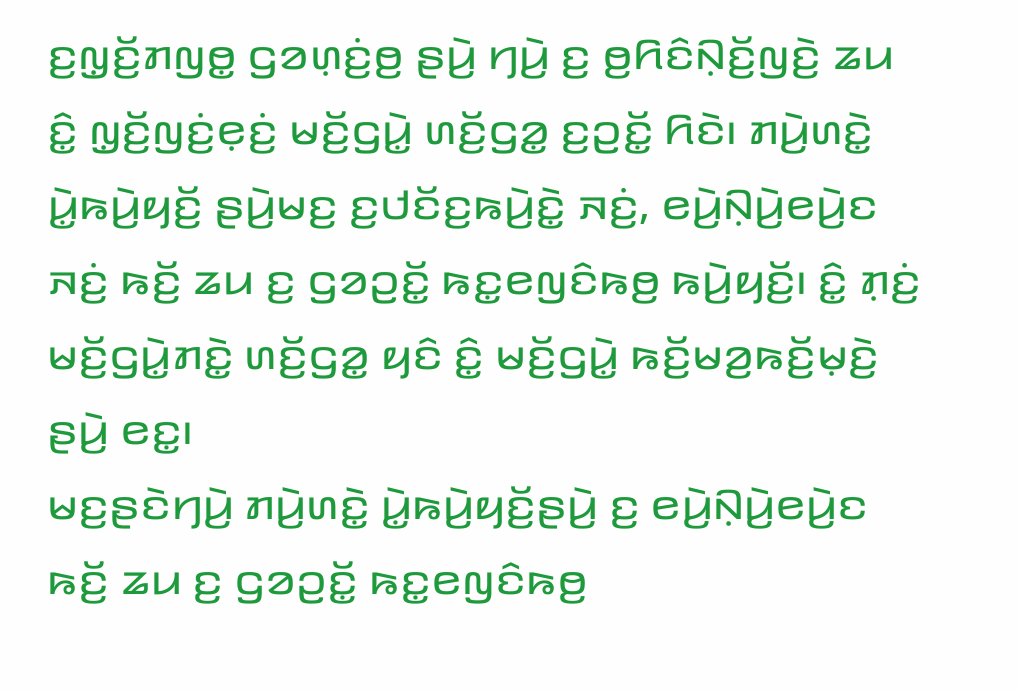ꤢ꤬ꤜ꤫ꤢꤩ꤬ꤊꤜꤥ꤭ ꤞꤤꤛ꤫ꤢꤦ꤬ꤥ꤬ ꤔꤣꤧ꤬ ꤚꤣꤧ꤬ ꤢ꤬ ꤥ꤬ꤖꤢꤨꤡ꤫ꤢꤩ꤬ꤜꤢꤧ꤬ ꤘꤣ ꤢꤨ꤭ ꤜ꤫ꤢꤩ꤬ꤜꤢꤦ꤬ꤕ꤫ꤢꤦ꤬ ꤗꤢꤩ꤬ꤞꤣꤧ꤭ ꤛꤢꤩ꤬ꤞꤤ꤭ ꤢ꤬ꤑꤢꤩ꤭ ꤖꤢꤧ꤯ ꤊꤣꤧ꤬ꤛꤢꤧ꤭ ꤣꤧ꤭ꤒꤣꤧ꤬ꤟꤢꤩ꤬ ꤔꤣꤧ꤬ꤗꤢ꤬ ꤢ꤬ꤓꤢꤩꤢ꤬ꤒꤣꤧ꤬ꤢꤧ꤭ ꤏꤢꤦ꤬, ꤕꤣꤧ꤬ꤡ꤫ꤣꤧ꤬ꤕꤣꤧ꤬ꤢ ꤏꤢꤦ꤬ ꤒꤢꤩ꤬ ꤘꤣ ꤢ꤬ ꤞꤤꤑꤢꤩ꤭ ꤒꤢ꤭ꤕꤜꤢꤨꤒꤥ꤬ ꤒꤣꤧ꤬ꤟꤢꤩ꤬꤯ ꤢꤨ꤭ ꤊ꤫ꤢꤦ꤬ ꤗꤢꤩ꤬ꤞꤣꤧ꤭ꤊꤢꤧ꤭ ꤛꤢꤩ꤬ꤞꤤ꤭ ꤟꤢꤨ ꤢꤨ꤭ ꤗꤢꤩ꤬ꤞꤣꤧ꤭ ꤒꤢꤩ꤬ꤗꤤ꤬ꤒꤢꤩ꤬ꤗ꤫ꤢꤧ꤬ ꤔꤣꤧ꤬ ꤕꤢ꤭꤯
ꤗꤢ꤬ꤔꤢꤧꤚꤣꤧ꤬ ꤊꤣꤧ꤬ꤛꤢꤧ꤭ ꤣꤧ꤭ꤒꤣꤧ꤬ꤟꤢꤩ꤬ꤔꤣꤧ꤬ ꤢ꤬ ꤕꤣꤧ꤬ꤡ꤫ꤣꤧ꤬ꤕꤣꤧ꤬ꤢ ꤒꤢꤩ꤬ ꤘꤣ ꤢ꤬ ꤞꤤꤑꤢꤩ꤭ ꤒꤢ꤭ꤕꤜꤢꤨꤒꤥ꤬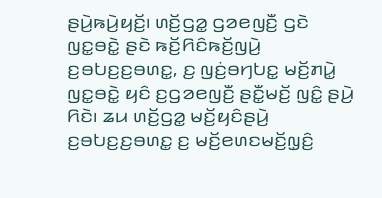ꤔꤣꤧ꤬ꤒꤣꤧ꤬ꤟꤢꤩ꤬꤯ ꤛꤢꤩ꤬ꤞꤤ꤭ ꤞꤤꤕꤜꤢꤪ꤬ ꤞꤢꤧ ꤜꤢ꤭ꤋꤢꤧ꤭ ꤔꤢꤧ ꤒꤢꤩ꤬ꤖꤢꤨꤒꤢꤩ꤬ꤜꤣꤧ꤬ ꤢ꤬ꤋꤝꤢ꤬ꤢ꤬ꤋꤛꤢ꤭, ꤢ꤬ ꤜꤢꤦ꤬ꤋꤚꤝꤢ꤭ ꤗꤢꤩ꤬ꤊꤣꤧ꤭ ꤜꤢ꤭ꤋꤢꤧ꤭ ꤟꤢꤨ ꤢ꤬ꤞꤤꤕꤜꤢꤪ꤬ ꤔꤢꤪ꤭ꤗꤢꤩ꤬ ꤜꤢꤨ꤭ ꤔꤣꤧ꤬ ꤖꤢꤧ꤯ ꤘꤣ ꤛꤢꤩ꤬ꤞꤤ꤭ ꤗꤢꤩ꤬ꤟꤢꤨꤔꤣꤧ꤬ ꤢ꤬ꤋꤝꤢ꤬ꤢ꤬ꤋꤛꤢ꤭ ꤢ꤬ ꤗꤢꤩ꤬ꤕꤛꤢꤗꤢꤩ꤬ꤜ꤫ꤢꤨ꤬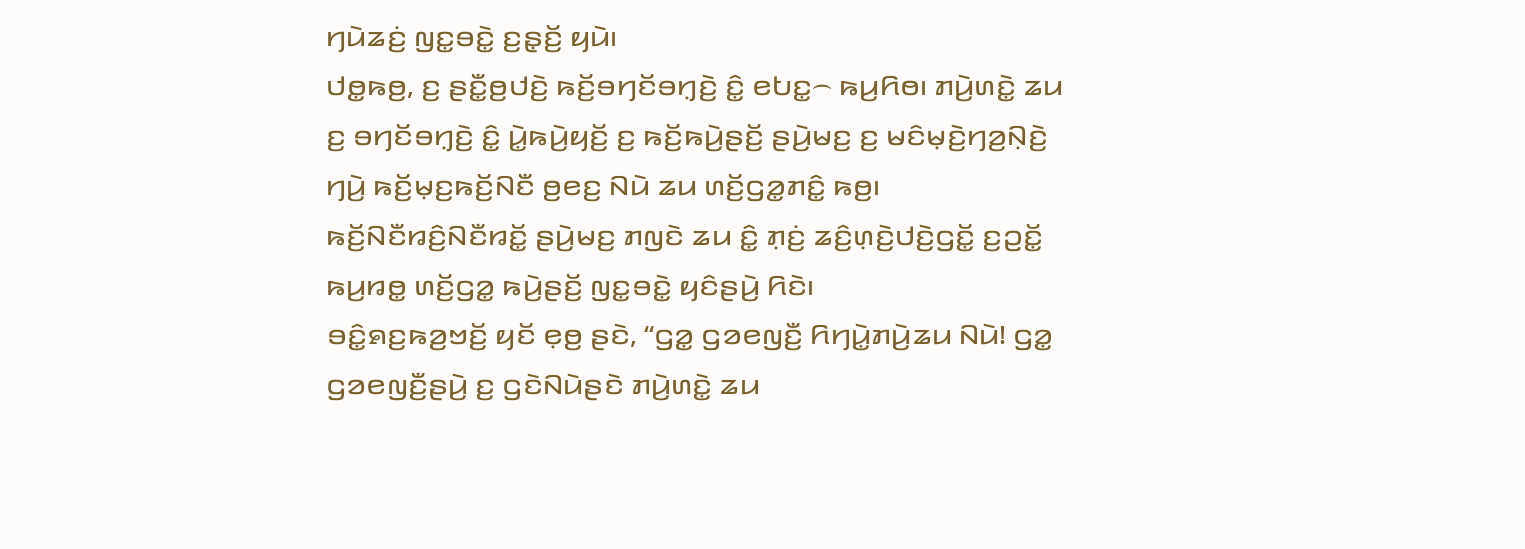ꤚꤣꤧꤘꤢꤦ꤬ ꤜꤢ꤭ꤋꤢꤧ꤭ ꤢ꤬ꤔ꤫ꤢꤩ꤬ ꤟꤣꤧ꤯
ꤓꤥ꤭ꤒꤥ꤬, ꤢ꤬ ꤔꤢꤪ꤭ꤥ꤬ꤓꤢꤧ꤬ ꤒꤢꤩ꤬ꤋꤚꤢꤩꤋꤚ꤫ꤢꤧ꤬ ꤢꤨ꤭ ꤕꤝꤢ꤭꤮ ꤒꤣ꤬ꤖꤥ꤯ ꤊꤣꤧ꤬ꤛꤢꤧ꤭ ꤘꤣ ꤢ꤬ ꤋꤚꤢꤩꤋꤚ꤫ꤢꤧ꤬ ꤢꤨ꤭ ꤣꤧ꤭ꤒꤣꤧ꤬ꤟꤢꤩ꤬ ꤢ꤬ ꤒꤢꤩ꤬ꤒꤣꤧ꤬ꤔꤢꤩ꤬ ꤔꤣꤧ꤬ꤗꤢ꤬ ꤢ꤬ ꤗꤢꤨꤗ꤫ꤢꤧ꤬ꤚꤤ꤬ꤡ꤫ꤢꤧ꤬ ꤚꤣꤧ꤬ ꤒꤢꤩ꤬ꤗ꤫ꤢ꤬ꤒꤢꤩ꤬ꤡꤢꤪ ꤥ꤬ꤕꤢ꤬ ꤡꤣꤧ ꤘꤣ ꤛꤢꤩ꤬ꤞꤤ꤭ꤊꤢꤨ꤭ ꤒꤥ꤬꤯ ꤒꤢꤩ꤬ꤡꤢꤪꤙꤢꤨ꤬ꤡꤢꤪꤙꤢꤩ꤭ ꤔꤣꤧ꤬ꤗꤢ꤬ ꤊꤜꤢꤧ ꤘꤣ ꤢꤨ꤭ ꤊ꤫ꤢꤦ꤬ ꤘꤢꤨ꤬ꤛ꤫ꤢꤧ꤬ꤓꤢꤧ꤬ꤞꤢꤩ꤭ ꤢ꤬ꤑꤢꤩ꤭ ꤒꤣ꤬ꤙꤥ꤭ ꤛꤢꤩ꤬ꤞꤤ꤭ ꤒꤣꤧ꤬ꤔꤢꤩ꤬ ꤜꤢ꤭ꤋꤢꤧ꤭ ꤟꤢꤨꤔꤣꤧ꤬ ꤖꤢꤧ꤯
ꤋꤢꤨ꤭ꤎꤢ꤬ꤒꤤ꤬ꤠꤢꤩ꤬ ꤟꤢꤩ ꤕ꤫ꤥ꤬ ꤔꤢꤧ, “ꤞꤤ꤭ ꤞꤤꤕꤜꤢꤪ꤬ ꤖꤚꤣꤧ꤭ꤊꤣꤧ꤬ꤘꤣ ꤡꤣꤧ! ꤞꤤ꤭ ꤞꤤꤕꤜꤢꤪ꤬ꤔꤣꤧ꤬ ꤢ꤬ ꤞꤢꤧꤡꤣꤧꤔꤢꤧ ꤊꤣꤧ꤬ꤛꤢꤧ꤭ ꤘꤣ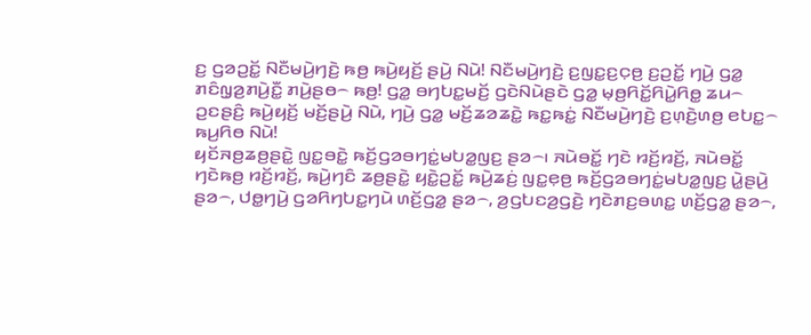ꤢ꤬ ꤞꤤꤑꤢꤩ꤭ ꤡꤢꤪꤗꤣꤧ꤬ꤚꤢꤧ꤬ ꤒꤥ꤬ ꤒꤣꤧ꤬ꤟꤢꤩ꤬ ꤔꤣꤧ꤬ ꤡꤣꤧ! ꤡꤢꤪꤗꤣꤧ꤬ꤚꤢꤧ꤬ ꤢ꤬ꤜꤢ꤭ꤢ꤬ꤍ꤫ꤥ꤬ ꤢ꤬ꤑꤢꤩ꤭ ꤚꤣꤧ꤬ ꤞꤤ꤭ ꤊꤢꤨꤜ꤫ꤤ꤬ꤊꤣꤧ꤬ꤢꤪ꤭ ꤊꤣꤧ꤬ꤔꤥ꤮ ꤒꤥ꤬! ꤞꤤ꤭ ꤋꤚꤝꤢ꤭ꤗꤢꤩ꤬ ꤞꤢꤧꤡꤣꤧꤔꤢꤧ ꤞꤤ꤭ ꤗ꤫ꤥ꤬ꤖꤢꤩ꤭ꤖꤣꤧ꤭ꤖꤥ꤭ ꤘꤣ꤮ ꤑꤢꤔꤢꤨ꤬ ꤒꤣꤧ꤬ꤟꤢꤩ꤬ ꤗꤢꤩ꤬ꤔꤣꤧ꤬ ꤡꤣꤧ, ꤚꤣꤧ꤬ ꤞꤤ꤭ ꤗꤢꤩ꤬ꤘꤤꤘꤢꤧ꤭ ꤒꤢ꤭ꤒꤢꤦ꤭ ꤡꤢꤪꤗꤣꤧ꤬ꤚꤢꤧ꤬ ꤢ꤬ꤛ꤫ꤢꤧ꤬ꤛꤥ꤬ ꤕꤝꤢ꤭꤮ ꤒꤣ꤬ꤖꤥ ꤡꤣꤧ!
ꤟꤢꤩꤏꤥ꤬ꤘꤥ꤬ꤔꤢꤧ꤭ ꤜꤢ꤭ꤋꤢꤧ꤭ ꤒꤢꤩ꤬ꤞꤤꤋꤚꤢꤦ꤭ꤗꤝꤤ꤭ꤜꤢ꤬ ꤔꤤ꤮꤯ ꤏꤣꤧꤋꤢꤩ꤭ ꤚꤢꤧ ꤙꤢꤩ꤬ꤙꤢꤩ꤬, ꤏꤣꤧꤋꤢꤩ꤭ ꤚꤢꤧꤒꤥ꤬ ꤙꤢꤩ꤬ꤙꤢꤩ꤬, ꤒꤣꤧ꤬ꤚꤢꤨ ꤘꤥ꤬ꤔꤢꤧ꤭ ꤟꤢꤧ꤭ꤑꤢꤩ꤭ ꤒꤣꤧ꤬ꤘꤢꤦ꤬ ꤜꤢ꤭ꤕ꤫ꤥ꤬ ꤒꤢꤩ꤬ꤞꤤꤋꤚꤢꤦ꤭ꤗꤝꤤ꤭ꤜꤢ꤬ ꤣꤧ꤭ꤔꤣꤧ꤬ ꤔꤤ꤮, ꤓꤥ꤭ꤚꤣꤧ꤬ ꤞꤤꤖꤚꤝꤢ꤭ꤚꤣꤧ ꤛꤢꤩ꤬ꤞꤤ꤭ ꤔꤤ꤮, ꤤ꤬ꤞꤝꤢꤤ꤬ꤞꤢꤧ꤬ ꤚꤢꤧꤊꤢ꤬ꤋꤛꤢ꤭ ꤛꤢꤩ꤬ꤞꤤ꤭ ꤔꤤ꤮,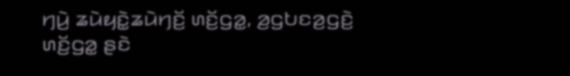ꤚꤣꤧ꤬ ꤘꤣꤧꤟꤢꤧ꤭ꤘꤣꤧꤚꤢꤩ꤬ ꤛꤢꤩ꤬ꤞꤤ꤭, ꤤ꤬ꤞꤝꤢꤤ꤬ꤞꤢꤧ꤬ ꤛꤢꤩ꤬ꤞꤤ꤭ ꤔꤢꤧ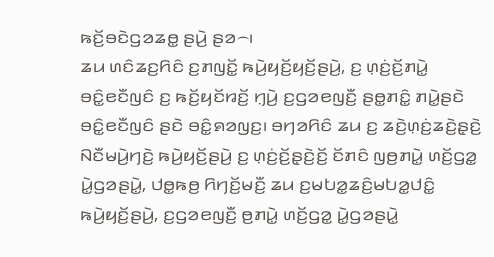ꤒꤢꤩ꤬ꤋꤢꤧꤞꤤꤘꤥ꤭ ꤔꤣꤧ꤬ ꤔꤤ꤮꤯
ꤘꤣ ꤛꤢꤨꤘꤢ꤬ꤖꤢꤨ ꤢ꤬ꤊꤜꤢꤩ꤭ ꤒꤣꤧ꤬ꤟꤢꤩ꤬ꤟꤢꤩ꤬ꤔꤣꤧ꤬, ꤢ꤬ ꤛ꤫ꤢꤦ꤬ꤢꤩ꤬ꤊꤣꤧ꤭ ꤋꤢꤨ꤭ꤕꤢꤪꤜꤢꤨ ꤢ꤬ ꤒꤢꤩ꤬ꤟꤢꤩꤙꤢꤩ꤬ ꤚ꤫ꤣꤧ꤬ ꤢ꤬ꤞꤤꤕꤜꤢꤪ꤬ ꤔꤥ꤭ꤊꤢꤨ꤭ ꤊꤣꤧ꤭ꤔꤢꤧ ꤋꤢꤨ꤭ꤕꤢꤪꤜꤢꤨ ꤔꤢꤧ ꤋꤢꤨ꤭ꤎꤤꤜꤢ꤬꤯ ꤋꤚꤤꤖꤢꤨ ꤘꤣ ꤢ꤬ ꤘꤢꤧ꤬ꤛ꤫ꤢꤦ꤬ꤘꤢꤧ꤬ꤔ꤫ꤢꤧ꤬ ꤡꤢꤪꤗꤣꤧ꤬ꤚꤢꤧ꤬ ꤒꤣꤧ꤬ꤟꤢꤩ꤬ꤔꤣꤧ꤬ ꤢ꤬ ꤛ꤫ꤢꤦ꤬ꤢꤩ꤬ꤔ꤫ꤢꤧ꤬ꤢꤩ꤬ ꤢꤩꤊꤢꤨ ꤜꤥ꤬ꤊꤣꤧ꤭ ꤛꤢꤩ꤬ꤞꤤ꤭ ꤣꤧ꤭ꤞꤤꤔꤣꤧ꤭, ꤓꤥ꤭ꤒꤥ꤬ ꤖꤚꤢꤩ꤬ꤗꤢꤪ꤬ ꤘꤣ ꤢ꤬ꤗꤝꤤ꤭ꤘꤢꤨ꤬ꤗꤝꤤ꤭ꤓꤢꤨ꤭ ꤒꤣꤧ꤬ꤟꤢꤩ꤬ꤔꤣꤧ꤬, ꤢ꤬ꤞꤤꤕꤜꤢꤪ꤬ ꤥ꤬ꤊꤣꤧ꤭ ꤛꤢꤩ꤬ꤞꤤ꤭ ꤣꤧ꤭ꤞꤤꤔꤣꤧ꤭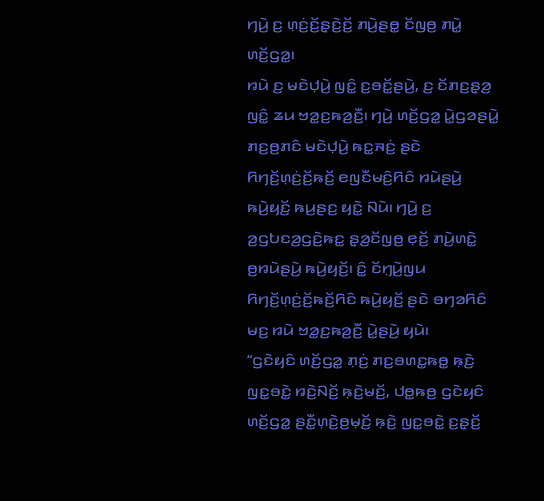ꤚꤣꤧ꤬ ꤢ꤬ ꤛ꤫ꤢꤦ꤬ꤢꤩ꤬ꤔ꤫ꤢꤧ꤬ꤢꤩ꤬ ꤊꤣꤧ꤬ꤔꤥ꤭ ꤢꤩꤜꤥ꤬ ꤊꤣꤧ꤭ ꤛꤢꤩ꤬ꤞꤤ꤭꤯
ꤙꤣꤧ ꤢ꤬ ꤗꤢꤧꤓ꤫ꤣꤧ꤬ ꤜꤢꤨ꤭ ꤢ꤬ꤋꤢꤩ꤭ꤔꤣꤧ꤬, ꤢ꤬ ꤢꤩꤊꤢ꤬ꤔ꤫ꤤ꤬ ꤜꤢꤨ꤭ ꤘꤣ ꤠꤤ꤭ꤢ꤬ꤒꤤ꤬ꤢꤪ꤬꤯ ꤚꤣꤧ꤬ ꤛꤢꤩ꤬ꤞꤤ꤭ ꤣꤧ꤭ꤞꤤꤔꤣꤧ꤭ ꤊꤢ꤬ꤥ꤬ꤊꤢꤨ ꤗꤢꤧꤓ꤫ꤣꤧ꤬ ꤒꤢ꤭ꤏꤢꤦ꤬ ꤔꤢꤧ ꤖꤚꤢꤩ꤬ꤛ꤫ꤢꤦ꤬ꤢꤩ꤬ꤒꤢꤩ꤬ ꤕꤜꤢꤪꤗꤢꤨ꤬ꤖꤢꤨ ꤙꤣꤧꤔꤣꤧ꤬ ꤒꤣꤧ꤬ꤟꤢꤩ꤬ ꤒꤣ꤬ꤔꤢ꤬ ꤟꤢꤧ꤭ ꤡꤣꤧ꤯ ꤚꤣꤧ꤬ ꤢ꤬ ꤤ꤬ꤞꤝꤢꤤ꤬ꤞꤢꤧ꤬ꤒꤢ꤭ ꤔ꤫ꤤ꤬ꤢꤩꤜꤥ꤬ ꤕ꤫ꤢꤩ꤬ ꤊꤣꤧ꤬ꤛꤢꤧ꤭ ꤥ꤬ꤙꤣꤧꤔꤣꤧ꤬ ꤒꤣꤧ꤬ꤟꤢꤩ꤬꤯ ꤢꤨ꤭ ꤢꤩꤚ꤫ꤣꤧ꤬ꤜꤣ ꤖꤚꤢꤩ꤬ꤛ꤫ꤢꤦ꤬ꤢꤩ꤬ꤒꤢꤩ꤬ꤖꤢꤨ ꤒꤣꤧ꤬ꤟꤢꤩ꤬ ꤔꤢꤧ ꤋꤚꤤꤖꤢꤨ ꤗꤢ꤬ ꤙꤣꤧ ꤠꤤ꤭ꤢ꤬ꤒꤤ꤬ꤢꤪ꤬ ꤣꤧ꤭ꤔꤣꤧ꤬ ꤟꤣꤧ꤯
“ꤞꤢꤧꤟꤢꤨ ꤛꤢꤩ꤬ꤞꤤ꤭ ꤊ꤫ꤢꤦ꤬ ꤊꤢ꤬ꤋꤛꤢ꤭ꤒꤥ꤭ ꤒ꤫ꤢꤧ꤬ ꤜꤢ꤭ꤋꤢꤧ꤭ ꤙꤢꤧ꤬ꤡꤢꤩ꤬ ꤒ꤫ꤢꤧ꤬ꤗꤢꤩ꤬, ꤓꤥ꤭ꤒꤥ꤬ ꤞꤢꤧꤟꤢꤨ ꤛꤢꤩ꤬ꤞꤤ꤭ ꤔꤢꤪ꤭ꤛ꤫ꤢꤧ꤬ꤥ꤬ꤗ꤫ꤢꤩ꤬ ꤒ꤫ꤢꤧ꤬ ꤜꤢ꤭ꤋꤢꤧ꤭ ꤢ꤬ꤔ꤫ꤢꤩ꤬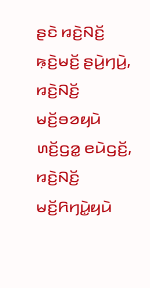ꤔꤢꤧ ꤙꤢꤧ꤬ꤡꤢꤩ꤬ ꤒ꤫ꤢꤧ꤬ꤗꤢꤩ꤬ ꤔꤣꤧ꤬ꤚꤣꤧ꤬, ꤙꤢꤧ꤬ꤡꤢꤩ꤬ ꤗꤢꤩ꤬ꤋꤤꤟꤣꤧ ꤛꤢꤩ꤬ꤞꤤ꤭ ꤕꤣꤧꤞꤢꤩ꤬, ꤙꤢꤧ꤬ꤡꤢꤩ꤬ ꤗꤢꤩ꤬ꤖꤚꤣꤧ꤭ꤟꤣꤧ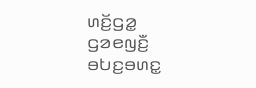ꤛꤢꤩ꤬ꤞꤤ꤭ ꤞꤤꤕꤜꤢꤪ꤬ ꤋꤝꤢ꤬ꤋꤛꤢ꤭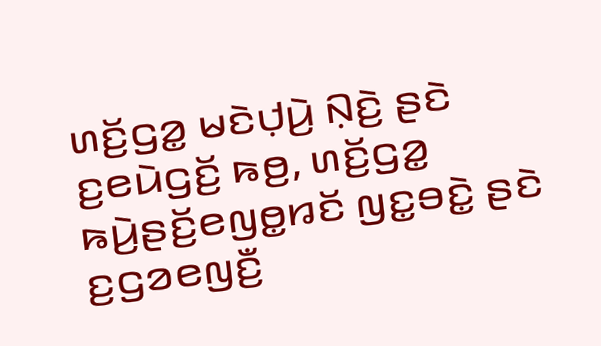ꤛꤢꤩ꤬ꤞꤤ꤭ ꤗꤢꤧꤓ꤫ꤣꤧ꤬ ꤡ꤫ꤢꤧ꤬ ꤔꤢꤧ ꤢ꤬ꤕꤣꤧꤞꤢꤩ꤬ ꤒꤥ꤬, ꤛꤢꤩ꤬ꤞꤤ꤭ ꤒꤣꤧ꤬ꤔꤢꤩ꤬ꤕꤜꤥ꤭ꤙꤢꤩ ꤜꤢ꤭ꤋꤢꤧ꤭ ꤔꤢꤧ ꤢ꤬ꤞꤤꤕꤜꤢꤪ꤬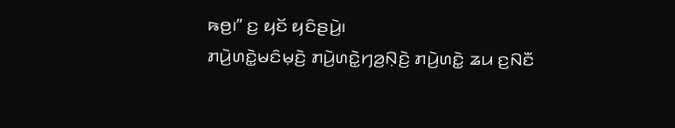ꤒꤥ꤬꤯” ꤢ꤬ ꤟꤢꤩ ꤟꤢꤨꤔꤣꤧ꤬꤯
ꤊꤣꤧ꤬ꤛꤢꤧ꤭ꤗꤢꤨꤗ꤫ꤢꤧ꤬ ꤊꤣꤧ꤬ꤛꤢꤧ꤭ꤚꤤ꤬ꤡ꤫ꤢꤧ꤬ ꤊꤣꤧ꤬ꤛꤢꤧ꤭ ꤘꤣ ꤢ꤬ꤡꤢꤪ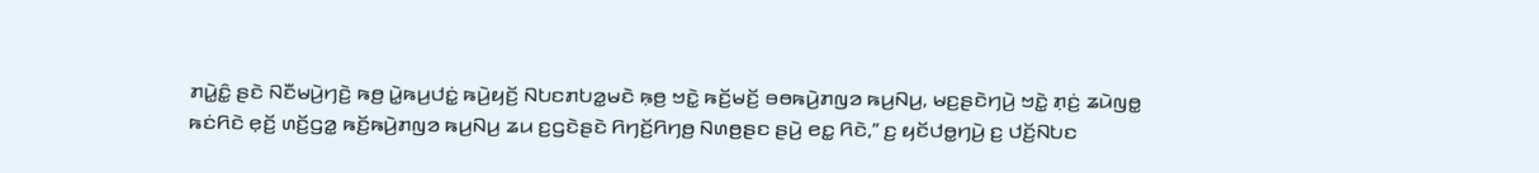ꤊꤣꤧ꤭ꤢꤨ꤭ ꤔꤢꤧ ꤡꤢꤪꤗꤣꤧ꤬ꤚꤢꤧ꤬ ꤒꤥ꤬ ꤣꤧ꤭ꤒꤣ꤬ꤓꤢꤦ꤭ ꤒꤣꤧ꤬ꤟꤢꤩ꤬ ꤡꤝꤢꤊꤝꤤ꤭ꤗꤢꤧ ꤒ꤫ꤥ꤬ ꤠꤢꤧ꤭ ꤒꤢꤩ꤬ꤗꤢꤩ꤬ ꤋꤥꤒꤣꤧ꤬ꤊꤜꤤ ꤒꤣ꤬ꤡꤣ꤬, ꤗꤢ꤬ꤔꤢꤧꤚꤣꤧ꤬ ꤠꤢꤧ꤭ ꤊ꤫ꤢꤦ꤬ ꤘꤣꤧꤜꤥ꤭ ꤒꤢꤦꤖꤢꤧ ꤕ꤫ꤢꤩ꤬ ꤛꤢꤩ꤬ꤞꤤ꤭ ꤒꤢꤩ꤬ꤒꤣꤧ꤬ꤊꤜꤤ ꤒꤣ꤬ꤡꤣ꤬ ꤘꤣ ꤢ꤬ꤞꤢꤧꤔꤢꤧ ꤖꤚꤢꤩ꤬ꤖꤚꤥ꤬ ꤡꤛꤥ꤬ꤔꤢ ꤔꤣꤧ꤬ ꤕꤢ꤭ ꤖꤢꤧ,” ꤢ꤬ ꤟꤢꤩꤓꤥ꤭ꤚꤣꤧ꤬ ꤢ꤬ ꤓꤢꤩ꤬ꤡꤝꤢ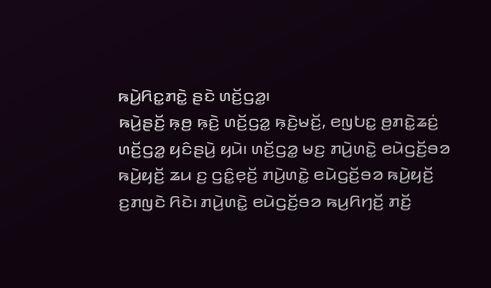ꤒꤣꤧ꤬ꤖꤢ꤭ꤊꤢꤧ꤭ ꤔꤢꤧ ꤛꤢꤩ꤬ꤞꤤ꤭꤯
ꤒꤣꤧ꤬ꤔꤢꤩ꤬ ꤒ꤫ꤥ꤬ ꤒ꤫ꤢꤧ꤬ ꤛꤢꤩ꤬ꤞꤤ꤭ ꤒ꤫ꤢꤧ꤬ꤗꤢꤩ꤬, ꤕꤜꤝꤢ꤭ ꤥ꤬ꤊꤢꤧ꤭ꤘꤢꤦ꤬ ꤛꤢꤩ꤬ꤞꤤ꤭ ꤟꤢꤨꤔꤣꤧ꤬ ꤟꤣꤧ꤯ ꤛꤢꤩ꤬ꤞꤤ꤭ ꤗꤢ꤬ ꤊꤣꤧ꤬ꤛꤢꤧ꤭ ꤕꤣꤧꤞꤢꤩ꤬ꤋꤤ ꤒꤣꤧ꤬ꤟꤢꤩ꤬ ꤘꤣ ꤢ꤬ ꤞꤢꤨ꤭ꤕ꤫ꤢꤩ꤬ ꤊꤣꤧ꤬ꤛꤢꤧ꤭ ꤕꤣꤧꤞꤢꤩ꤬ꤋꤤ ꤒꤣꤧ꤬ꤟꤢꤩ꤬ ꤢ꤬ꤊꤜꤢꤧ ꤖꤢꤧ꤯ ꤊꤣꤧ꤬ꤛꤢꤧ꤭ ꤕꤣꤧꤞꤢꤩ꤬ꤋꤤ ꤒꤣ꤬ꤖꤚꤢꤩ꤬ ꤊꤢꤩ꤬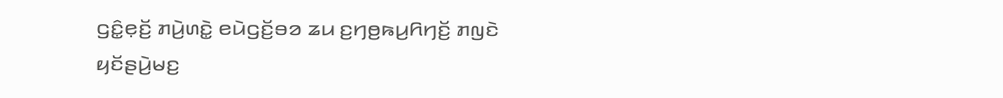ꤞꤢꤨ꤭ꤕ꤫ꤢꤩ꤬ ꤊꤣꤧ꤬ꤛꤢꤧ꤭ ꤕꤣꤧꤞꤢꤩ꤬ꤋꤤ ꤘꤣ ꤢ꤬ꤚꤥ꤬ꤒꤣ꤬ꤖꤚꤢꤩ꤬ ꤊꤜꤢꤧ ꤟꤢꤩꤔꤣꤧ꤬ꤗꤢ꤬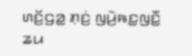ꤛꤢꤩ꤬ꤞꤤ꤭ ꤊ꤫ꤢꤦ꤬ ꤜꤣꤧ꤬ꤒꤢ꤭ꤜꤢꤪ꤭ ꤘꤣ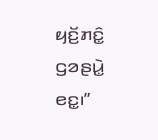ꤟꤢꤩ꤬ꤊꤢꤨ꤭ ꤞꤤꤔꤣꤧ꤭ ꤕꤢ꤭꤯”